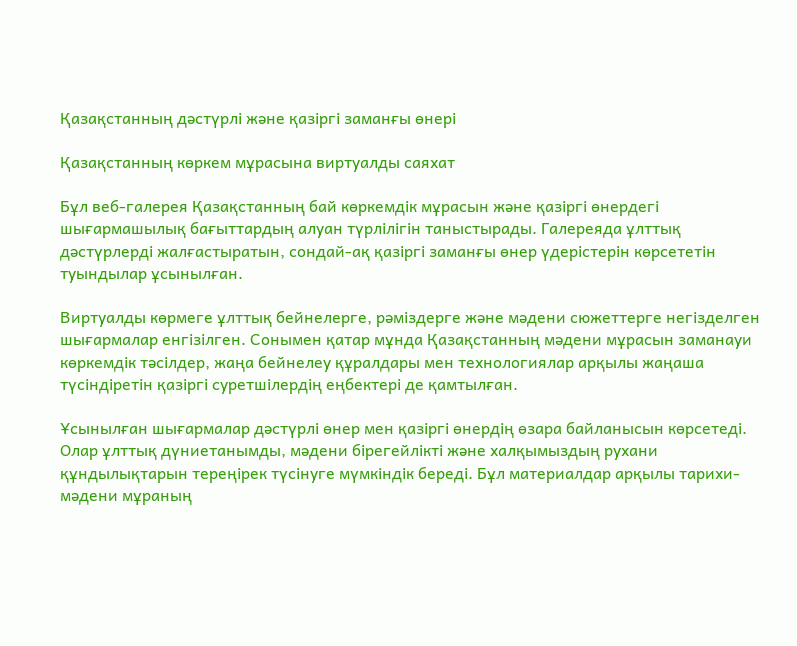Қазақстанның дәстүрлі және қазіргі заманғы өнері

Қазақстанның көркем мұрасына виртуалды саяхат

Бұл веб-галерея Қазақстанның бай көркемдік мұрасын және қазіргі өнердегі шығармашылық бағыттардың алуан түрлілігін таныстырады. Галереяда ұлттық дәстүрлерді жалғастыратын, сондай-ақ қазіргі заманғы өнер үдерістерін көрсететін туындылар ұсынылған.

Виртуалды көрмеге ұлттық бейнелерге, рәміздерге және мәдени сюжеттерге негізделген шығармалар енгізілген. Сонымен қатар мұнда Қазақстанның мәдени мұрасын заманауи көркемдік тәсілдер, жаңа бейнелеу құралдары мен технологиялар арқылы жаңаша түсіндіретін қазіргі суретшілердің еңбектері де қамтылған.

Ұсынылған шығармалар дәстүрлі өнер мен қазіргі өнердің өзара байланысын көрсетеді. Олар ұлттық дүниетанымды, мәдени бірегейлікті және халқымыздың рухани құндылықтарын тереңірек түсінуге мүмкіндік береді. Бұл материалдар арқылы тарихи-мәдени мұраның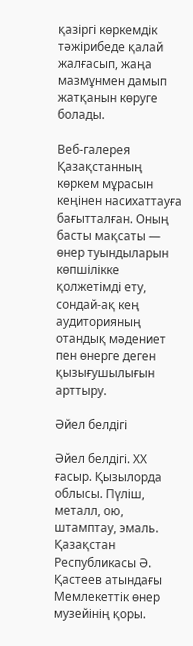қазіргі көркемдік тәжірибеде қалай жалғасып, жаңа мазмұнмен дамып жатқанын көруге болады.

Веб-галерея Қазақстанның көркем мұрасын кеңінен насихаттауға бағытталған. Оның басты мақсаты — өнер туындыларын көпшілікке қолжетімді ету, сондай-ақ кең аудиторияның отандық мәдениет пен өнерге деген қызығушылығын арттыру.

Әйел белдігі

Әйел белдігі. XX ғасыр. Қызылорда облысы. Пүліш, металл, ою, штамптау, эмаль. Қазақстан Республикасы Ә. Қастеев атындағы Мемлекеттік өнер музейінің қоры.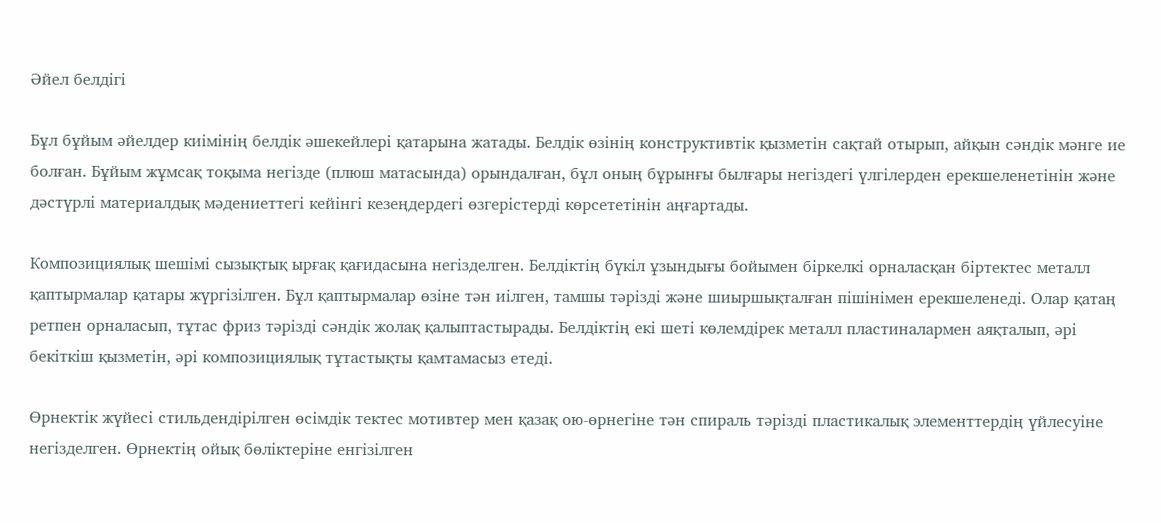Әйел белдігі

Бұл бұйым әйелдер киімінің белдік әшекейлері қатарына жатады. Белдік өзінің конструктивтік қызметін сақтай отырып, айқын сәндік мәнге ие болған. Бұйым жұмсақ тоқыма негізде (плюш матасында) орындалған, бұл оның бұрынғы былғары негіздегі үлгілерден ерекшеленетінін және дәстүрлі материалдық мәдениеттегі кейінгі кезеңдердегі өзгерістерді көрсететінін аңғартады.

Композициялық шешімі сызықтық ырғақ қағидасына негізделген. Белдіктің бүкіл ұзындығы бойымен біркелкі орналасқан біртектес металл қаптырмалар қатары жүргізілген. Бұл қаптырмалар өзіне тән иілген, тамшы тәрізді және шиыршықталған пішінімен ерекшеленеді. Олар қатаң ретпен орналасып, тұтас фриз тәрізді сәндік жолақ қалыптастырады. Белдіктің екі шеті көлемдірек металл пластиналармен аяқталып, әрі бекіткіш қызметін, әрі композициялық тұтастықты қамтамасыз етеді.

Өрнектік жүйесі стильдендірілген өсімдік тектес мотивтер мен қазақ ою-өрнегіне тән спираль тәрізді пластикалық элементтердің үйлесуіне негізделген. Өрнектің ойық бөліктеріне енгізілген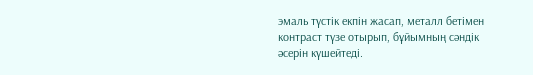эмаль түстік екпін жасап, металл бетімен контраст түзе отырып, бұйымның сәндік әсерін күшейтеді.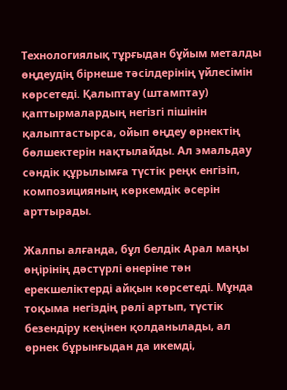Технологиялық тұрғыдан бұйым металды өңдеудің бірнеше тәсілдерінің үйлесімін көрсетеді. Қалыптау (штамптау) қаптырмалардың негізгі пішінін қалыптастырса, ойып өңдеу өрнектің бөлшектерін нақтылайды. Ал эмальдау сәндік құрылымға түстік реңк енгізіп, композицияның көркемдік әсерін арттырады.

Жалпы алғанда, бұл белдік Арал маңы өңірінің дәстүрлі өнеріне тән ерекшеліктерді айқын көрсетеді. Мұнда тоқыма негіздің рөлі артып, түстік безендіру кеңінен қолданылады, ал өрнек бұрынғыдан да икемді,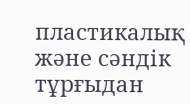пластикалық және сәндік тұрғыдан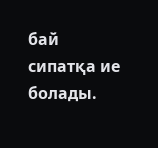бай сипатқа ие болады.